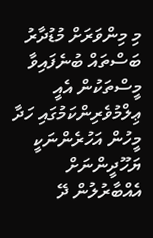މި މިންވަރަށް މުޑުދާރު ބަސްތައް ބުނެފައިވާ މީސްތަކުން އެއީ ޢިލްމުވެރިންކަމުގައި ހަދާ މީހުން އަހުރެންނަކީ ޔަހޫދީންނަށް އެއްބާރުލުން ދޭ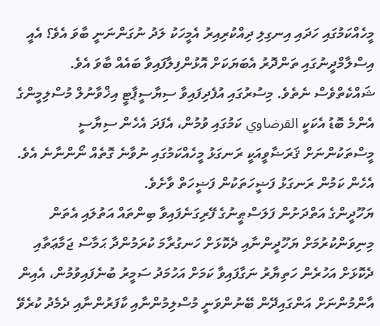މީހެއްކަމުގައި ހަދައި އިނގިލި ދިއްކުރިއިރު އެމީހަކު ލަދު ނުގަންނަނީ ބާވަ އެވެ؟ އެއީ އިސްލާމްދީނުގައި ތަންދޮރު އެބަޔަކަށް އޮޅުންފިލާފައިވާ ބައެއް ބާވަ އެވެ. ޝައްކެތްވެސް ނެތެވެ. މިސުރުގައި އުފެދިފައިވާ ސިޔާސީޕާޓީ އިޚްވާނުލް މުސްލިމީންގެ އެންމެ ބޮޑު އެކަކީ القرضاوي ކަމުގައި ވުމުން، އެފަދަ އެހެން ސިޔާސީ މީސްތަކުންނަށް ޤަރަޟާވީއަކީ ރަނގަޅު މީހެއްކަމުގައި ނުވާނެ ގޮތެއް ނޯންނާނެ އެވެ. އެހެން ކަމުން ރަނގަޅު ފަޟީހަތަކުން ފަޟީހަތް ވާށެވެ.
ޔަހޫދީންގެ އަތްދަށުން ފަލަސްޠީނުގެ ފޭރިގަނެފައިވާ ބިންތައް އަތުލައި އެތަން މިނިވަންކުރުމަށް ޔަހޫދީންނާއި ދެކޮޅަށް ހަނގުރާމަ ކުރަމުންދާ ޙަމާސް ޖަމާޢަތާއި ދެކޮޅަށް އަހުރެން ހަތިޔާރު ނަގާފައިވާ ކަމަށް އަހުމަދު ސަމީރު ބުނެފައިވުމުން، އެއިން އާންމުންނަށް އަންގައިދޭން ބޭނުންވަނީ މުސްލިމުންނާއި ކާފަރުންނާއި ދެމެދު ކުރެވޭ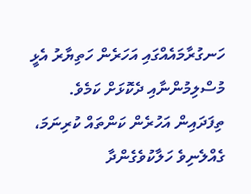ހަނގުރާމައެއްގައި އަހަރެން ހަތިޔާރު އެޅީ މުސްލިމުންނާއި ދެކޮޅަށް ކަމެވެ. ތިފަދައިން އަހުރެން ކަންތައް ކުރިނަމަ، ގެއްލެނިވެ ހަލާކުވެގެންދާ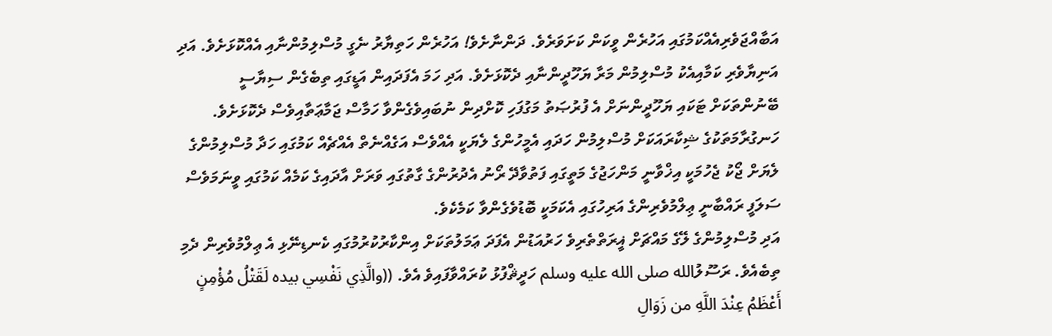އަބާއްޖަވެރިއެއްކަމުގައި އަހުރެން ވީކަން ކަށަވަރެވެ. ދަންނާށެވެ! އަހުރެން ހަތިޔާރު ނެގީ މުސްލިމުންނާއި އެއްކޮޅަށެވެ. އަދި އަނިޔާވެރި ކަމާއިއެކު މުސްލިމުން މަރާ ޔަހޫދީންނާއި ދެކޮޅަށެވެ. އަދި ހަމަ އެފަދައިން އަޑީގައި ތިބެގެން ސިޔާސީ ބޭނުންތަކަށް ޓަކައި ޔަހޫދީންނަށް އެ ފުރުޞަތު މަގުފަހި ކޮށްދިން ނުބައިވެގެންވާ ހަމާސް ޖަމާޢަތާއިވެސް ދެކޮޅަށެވެ.
ހަނގުރާމަތަކުގެ ޝިކާރައަކަށް މުސްލިމުން ހަދައި އެމީހުންގެ ލެޔަކީ އެއްވެސް އަގެއްނެތް އެއްޗެއް ކަމުގައި ހަދާ މުސްލިމުންގެ ލެޔަށް ޖޯކު ޖެހުމަކީ އިޚްވާނީ މަންހަޖުގެ މަތީގައި ފަތުވާދޭ ރޯނު އެދުރުންގެ ގާތުގައި ވަރަށް އާދައިގެ ކަމެއް ކަމުގައި ވީނަމަވެސް ސަލަފީ ރައްބާނީ ޢިލްމުވެރިންގެ އަރިހުގައި އެކަމަކީ ބޮޑުވެގެންވާ ކަމެކެވެ.
އަދި މުސްލިމުންގެ ލޭގެ މައްޗަށް ޣީރަތްތެރިވެ ހަރުއަޑުން އެފަދަ ޢަމަލުތަކަށް އިންކާރުކުރުމުގައި ކެނޑިނޭޅި އެ ޢިލްމުވެރިން ދެމި ތިބެއެވެ. ރަސޫލުالله صلى الله عليه وسلم ހަދީޘްފުޅު ކުރައްވާފައިވެ އެވެ. ((والَّذِي نَفْسِي بيده لَقَتْلُ مُؤْمِنٍ أَعْظَمُ عِنْدَ اللَّهِ من زَوَالِ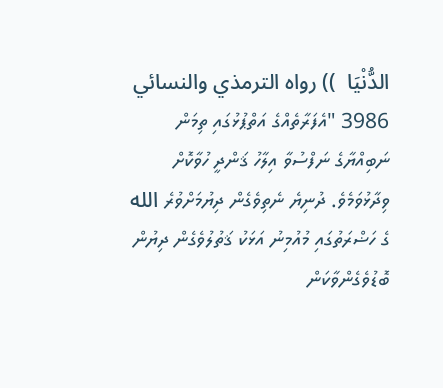الدُّنْيَا  )) رواه الترمذي والنسائي  3986 "އެފަރާތެއްގެ އަތްޕުޅުގައި ތިމަން ނަބިއްޔާގެ ނަފްސުވާ އިލާހު ޤަންދީ ހުވާކޮށް ވިދާޅުވަމެވެ. ދުނިޔެ ނެތިވެގެން ދިޔުމަށްވުރެ الله ގެ ހަޟްރަތުގައި މުއުމިނު އަޅަކު ޤަތުލުވެގެން ދިޔުން ބޮޑުވެގެންވާކަން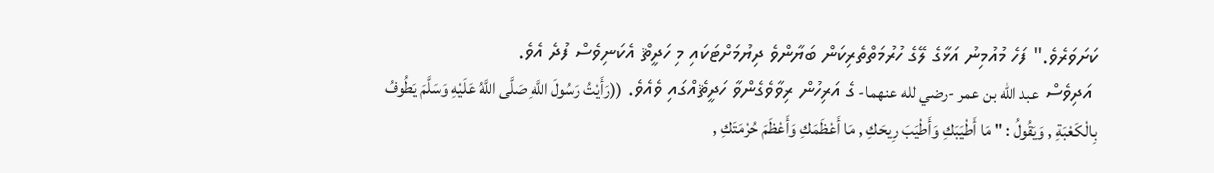ކަށަވަރެވެ." ފަހެ މުއުމިނު އަޅާގެ ލޭގެ ހުރުމަތްތެރިކަން ބަޔާންވެ ދިޔުމަށްޓަކައި މި ހަދީޘް އެކަނިވެސް ފުދެ އެވެ.
 އަދިވެސް عبد الله بن عمر -رضي لله عنهما- ގެ އަރިހުން ރިވާވެގެންވާ ހަދީޘެއްގައި ވެއެވެ. ((رَأَيْتُ رَسُولَ اللَّهِ صَلَّى اللَّهُ عَلَيْهِ وَسَلَّمَ يَطُوفُ بِالْكَعْبَةِ , وَيَقُولُ : " مَا أَطْيَبَكِ وَأَطْيَبَ رِيحَكِ , مَا أَعْظَمَكِ وَأَعْظَمَ حُرْمَتَكِ ,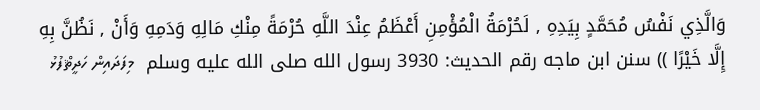وَالَّذِي نَفْسُ مُحَمَّدٍ بِيَدِهِ , لَحُرْمَةُ الْمُؤْمِنِ أَعْظَمُ عِنْدَ اللَّهِ حُرْمَةً مِنْكِ مَالِهِ وَدَمِهِ وَأَنْ , نَظُنَّ بِهِ إِلَّا خَيْرًا )) سنن ابن ماجه رقم الحديث: 3930 رسول الله صلى الله عليه وسلم  މިފަދައިން ހަދީޘްފުޅު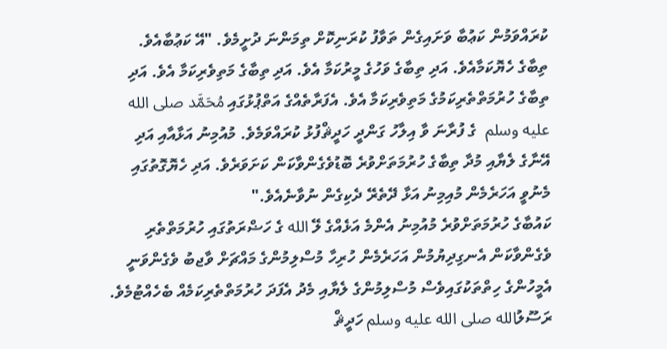ކުރައްވަމުން ކަޢުބާ ވަށައިގެން ތަވާފު ކުރަނިކޮށް ތިމަންނަ ދުށީމެވެ. "އޭ ކަޢުބާއެވެ. ތިބާގެ ހެޔޮކަމާއެވެ. އަދި ތިބާގެ ވަހުގެ މީރުކަމާ އެވެ. އަދި ތިބާގެ މަތިވެރިކަމާ އެވެ. އަދި ތިބާގެ ހުރުމަތްތެރިކަމުގެ މަތިވެރިކަމާ އެވެ. އެފަރާތެއްގެ އަތްޕުޅުގައި مُحَمَّد صلى الله عليه وسلم  ގެ ފުރާނަ ވާ އިލާހު ގަންދީ ހަދީޘްފުޅު ކުރައްވަމެވެ. މުއުމިނު އަޅާއާއި އަދި އޭނާގެ ލެޔާއި މުދާ ތިބާގެ ހުރުމަތަށްވުރެ ބޮޑުވެގެންވާކަން ކަށަވަރެވެ. އަދި ހެޔޮގޮތުގައި މެނުވީ އަހަރެމެން މުއިމިނު އަޅާ ދޭތެރޭ ދެކިގެން ނުވާނެއެވެ."
ކައުބާގެ ހުރުމަތަށްވުރެ މުއުމިނު އެންމެ އަޅެއްގެ ލޭ الله ގެ ހަޟްރަތުގައި ހުރުމަތްތެރި ވެގެންވާކަން އެނގިދިޔުމުން އަހަރެމެން ހުރިހާ މުސްލިމުންގެ މައްޗަށް ވާޖބު ވެގެންވަނީ އެމީހުންގެ ހިތްތަކުގައިވެސް މުސްލިމުންގެ ލެޔާއި މެދު އެފަދަ ހުރުމަތްތެރިކަމެއް ބެހެއްޓުމެވެ.
ރަސޫލުالله صلى الله عليه وسلم ހަދީޘް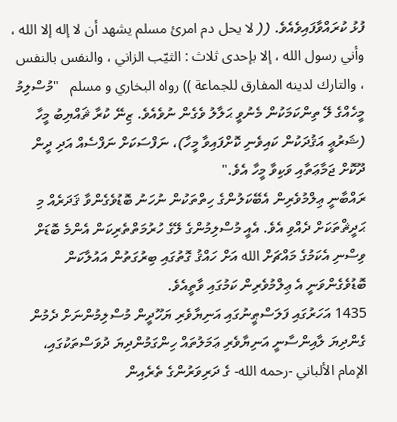ފުޅު ކުރައްވާފައިވެއެވެ. (( لا يحل دم امرئ مسلم يشهد أن لا إله إلا الله ، وأني رسول الله ، إلا بإحدى ثلاث : الثيّب الزاني ، والنفس بالنفس ، والتارك لدينه المفارق للجماعة )) رواه البخاري و مسلم   "މުސްލިމު މީހެއްގެ ލޭ ތިންކަމަކުން މެނުވީ ޙަލާލު ވެގެން ނުވެއެވެ. ޒިނޭ ކުރާ ޘައްޔިބު މީހާ (ޝަރުޢީ އަޤުދަކުން ކައިވެނި ކޮށްފައިވާ މީހާ)، ނަފްސަކަށް ނަފްސެއް އަދި ދީން ދޫކޮށް ޖަމާޢަތާއި ވަކިވާ މީހާ އެވެ."
ރައްބާނީ ޢިލްމުވެރިން އެބޭކަލުންގެ ހިތްތަކުން ނުހަނު ބޮޑުވެގެންވާ ޤަދަރެއް މި ޙަދީޘްތަކަށް ދެއްވި އެވެ. އެއީ މުސްލިމުންގެ ލޭގެ ހުރުމަތްތެރިކަން އެންމެ ބޮޑަށް ވިސްނި އެކަމުގެ މައްޗަށް الله އަށް ހައްޤު ގޮތުގައި ބިރުގަތުން އައުލާކަން ބޮޑުވެގެންވަނީ އެ ޢިލްމުވެރިން ކަމުގައި ވާތީއެވެ.
1435 އަހަރުގައި ފަލަސްޠީނުގައި އަނިޔާވެރި ޔަހޫދީން މުސްލިމުންނަށް ދެމުން ގެންދިޔަ ލާއިންސާނީ އަނިޔާވެރި ޢަމަލުތައް ހިންގަމުންދިޔަ ދުވަސްތަކުގައި، الإمام الألباني -رحمه الله- ގެ ދަރިވަރުންގެ ތެރެއިން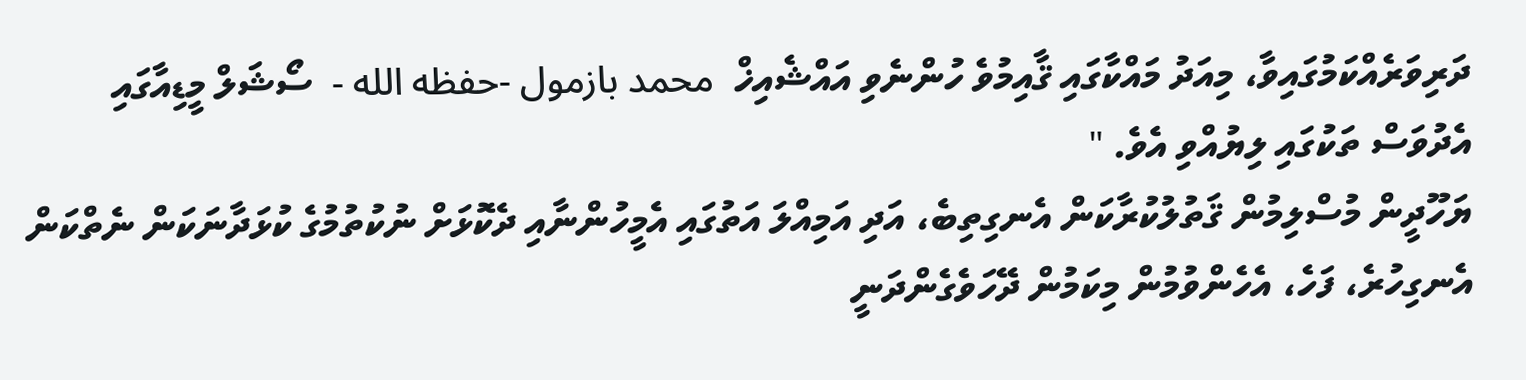ދަރިވަރެއްކަމުގައިވާ، މިއަދު މައްކާގައި ޤާއިމުވެ ހުންނެވި އައްޝެއިޚް  محمد بازمول -حفظه الله -  ސޯޝަލް މީޑިއާގައި އެދުވަސް ތަކުގައި ލިޔުއްވި އެވެ. "
ޔަހޫދީން މުސްލިމުން ޤަތުލުކުރާކަން އެނގިތިބެ، އަދި އަމިއްލަ އަތުގައި އެމީހުންނާއި ދެކޮޅަށް ނުކުތުމުގެ ކުޅަދާނަކަން ނެތްކަން އެނގިހުރެ، ފަހެ، އެހެންވުމުން މިކަމުން ދޭހަވެގެންދަނީ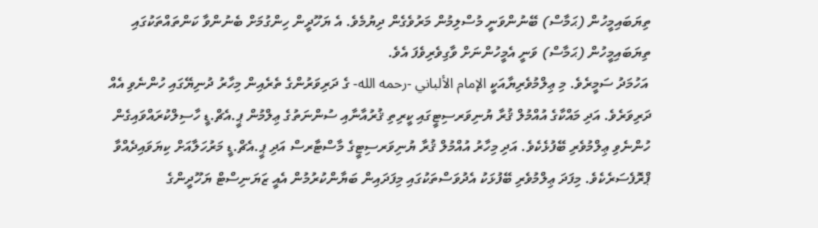ތިޔަބައިމީހުން (ޙަމާސް) ބޭނުންވަނީ މުސްލިމުން މަރުވެގެން ދިޔުމެވެ. އެ ޔަހޫދީން ހިންގުމަށް ބެނުންވާ ކަންތައްތަކުގައި ތިޔަބައިމީހުން (ޙަމާސް) ވަނީ އެމީހުންނަށް ވާގިވެރިވެފަ އެވެ.
 އަހުމަދު ސަމީރެވެ. މި ޢިލްމުވެރިޔާއަކީ الإمام الألباني -رحمه الله- ގެ ދަރިވަރުންގެ ތެރެއިން މިހާރު ދުނިޔޭގައި ހުންނެވި އެއް ދަރިވަރެވެ. އަދި މައްކާގެ އުއްމުލް ޤުރާ ޔުނިވަރސިޓީގައި ކީރިތި ޤުރުއާނާއި ސުންނަތުގެ ޢިލްމުން ޕީ.އެޗް.ޑީ ހާސިލްކުރައްވައިގެން ހުންނެވި ޢިލްމުވެރި ބޭފުޅެކެވެ. އަދި މިހާރު އުއްމުލް ޤުރާ ޔުނިވަރސިޓީގެ މާސްޓާރސް އަދި ޕީ.އެޗް.ޑީ މަރުހަލާއަށް ކިޔަވައިދެއްވާ ޕްރޮފެސަރެކެވެ. މިފަދަ ޢިލްމުވެރި ބޭފުޅަކު އެދުވަސްތަކުގައި މިފަދައިން ބަޔާންކުރުމުން އެއީ ޒަޔަނިސްޓް ޔަހޫދީންގެ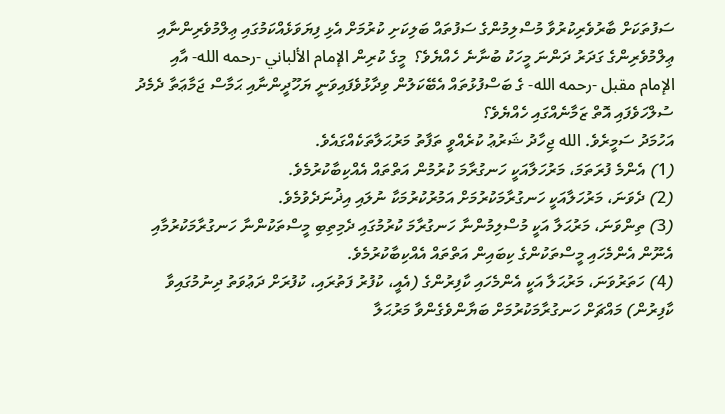ސަފުތަކަށް ބާރުވެރިކުރުވާ މުސްލިމުންގެ ސަފުތައް ބަލިކަށި ކުރުމަށް އެޅި ފިޔަވަޅެއްކަމުގައި ޢިލްމުވެރިންނާއި ޢިލްމުވެރިންގެ ގަދަރު ދަންނަ މީހަކު ބުނާނެ ހެއްޔެވެ؟  މީގެ ކުރިން الإمام الألباني -رحمه الله- އާއި الإمام مقبل -رحمه الله- ގެ ބަސްފުޅުތައް އެބޭކަލުން ވިދާޅުވެފައިވަނީ ޔަހޫދީންނާއި ޙަމާސް ޖަމާޢަތާ ދެމެދު ސުލްހަވެފައި އޮތް ޒަމާނެއްގައި ހެއްޔެވެ؟
އަހުމަދު ސަމީރެވެ. الله ޖިހާދު ޝަރުޢު ކުރެއްވީ ތަފާތު މަރުޙަލާތަކެއްގައެވެ.
(1) އެންމެ ފުރަތަމަ، މަރުހަލާއަކީ ހަނގުރާމަ ކުރުމުން އަތްތައް އެއްކިބާކުރުމެވެ.
(2) ދެވަނަ، މަރުހަލާއަކީ ހަނގުރާމަކުރުމަށް އަމުރުކުރުމަކާ ނުލައި އިޛުނަދެވުމެވެ.
(3) ތިންވަނަ، މަރުޙަލާ އަކީ މުސްލިމުންނާ ހަނގުރާމަ ކުރުމުގައި ދެމިތިބި މީސްތަކުންނާ ހަނގުރާމަކުރުމާއި އެނޫން އެންމެހައި މީސްތަކުންގެ ކިބައިން އަތްތައް އެއްކިބާކުރުމެވެ.
(4) ހަތަރުވަނަ، މަރުޙަލާ އަކީ އެންމެހައި ކާފިރުންގެ (އެއީ، ކުފުރު ފަތުރައި، ކުފުރަށް ދަޢުވަތު ދިނުމުގައިވާ ކާފިރުން) މައްޗަށް ހަނގުރާމަކުރުމަށް ބަޔާންވެގެންވާ މަރުޙަލާ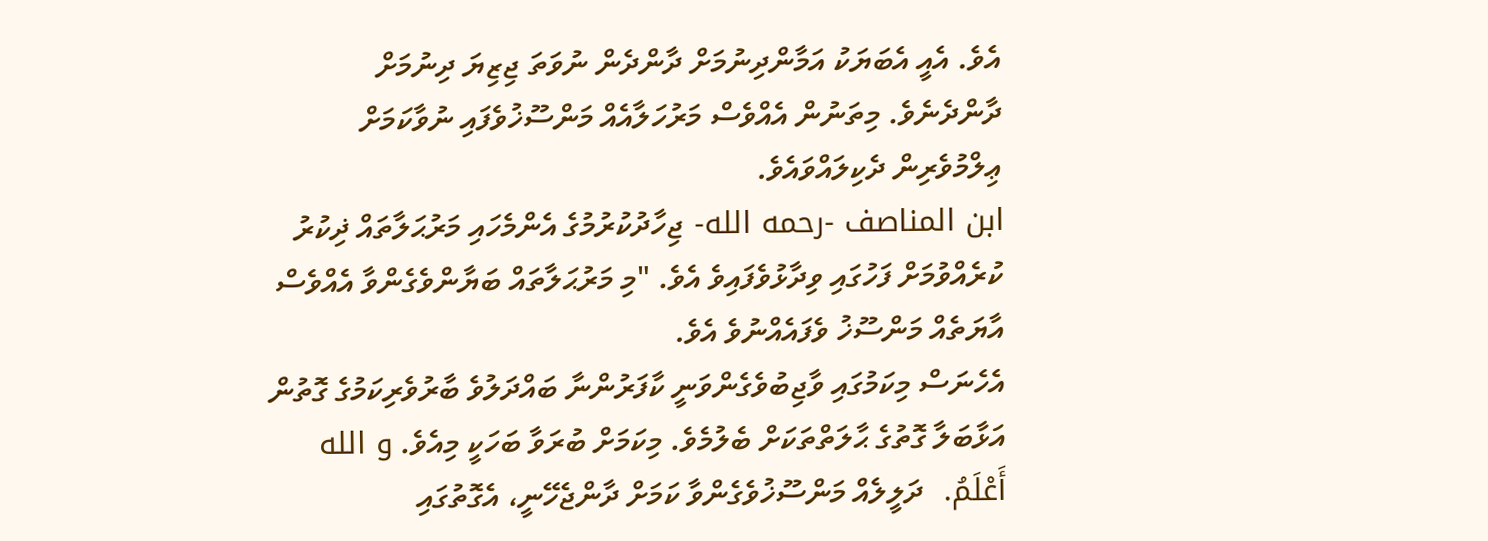އެވެ. އެއީ އެބަޔަކު އަމާންދިނުމަށް ދާންދެން ނުވަތަ ޖިޒިޔަ ދިނުމަށް ދާންދެނެވެ. މިތަނުން އެއްވެސް މަރުހަލާއެއް މަންސޫޚުވެފައި ނުވާކަމަށް ޢިލްމުވެރިން ދެކިލައްވައެވެ.
ابن المناصف -رحمه الله- ޖިހާދުކުރުމުގެ އެންމެހައި މަރުޙަލާތައް ޛިކުރު ކުރެއްވުމަށް ފަހުގައި ވިދާޅުވެފައިވެ އެވެ. "މި މަރުޙަލާތައް ބަޔާންވެގެންވާ އެއްވެސް އާޔަތެއް މަންސޫޚު ވެފައެއްނުވެ އެވެ.
އެހެނަސް މިކަމުގައި ވާޖިބުވެގެންވަނީ ކާފަރުންނާ ބައްދަލުވެ ބާރުވެރިކަމުގެ ގޮތުން އަޅާބަލާ ގޮތުގެ ޙާލަތްތަކަށް ބެލުމެވެ. މިކަމަށް ބުރަވާ ބަހަކީ މިއެވެ. و الله أَعْلَمُ.  ދަލީލެއް މަންސޫޚުވެގެންވާ ކަމަށް ދާންޖެހޭނީ، އެގޮތުގައި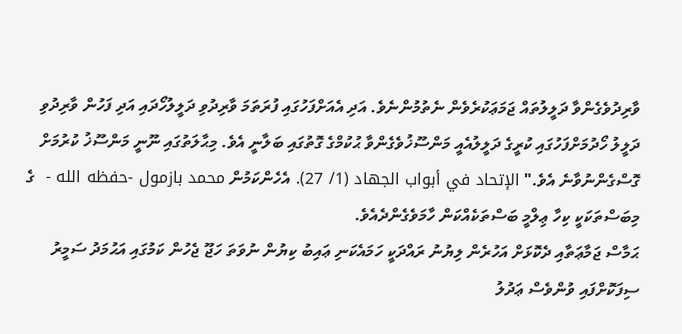ވާރިދުވެގެންވާ ދަލީލުތައް ޖަމަޢަކުރެވެން ނެތުމުންނެވެ. އަދި އެއަށްފަހުގައި ފުރަތަމަ ވާރިދުވި ދަލީލުހޯދައި އަދި ފަހުން ވާރިދުވި ދަލީލު ހޯދުމަށްފަހުގައި ކުރީގެ ދަލީލުއެއީ މަންސޫޚުވެގެންވާ ޙުކުމްގެ ގޮތުގައި ބަލާނީ އެވެ. މިޙާލަތުގައި ނޫނީ މަންސޫޚު ކުރުމަށް ގޮސްގެންނުވާނެ އެވެ." الإتحاد في أبواب الجهاد (1/ 27). އެހެންކަމުން محمد بازمول -حفظه الله -  ގެ މިބަސްތަކަކީ ކިހާ ޢިލްމީ ބަސްތަކެއްކަން ހާމަވެގެންދެއެވެ.
ޙަމާސް ޖަމާޢަތާއި ދެކޮޅަށް އަހުރެން ލިޔުނު ރައްދަކީ ހަމައެކަނި ޢައިބު ކިޔުން ނުވަތަ ހަޖޫ ޖެހުން ކަމުގައި އަޙުމަދު ސަމީރު ސިފަކޮށްފައި ވުންވެސް ޢަދުލު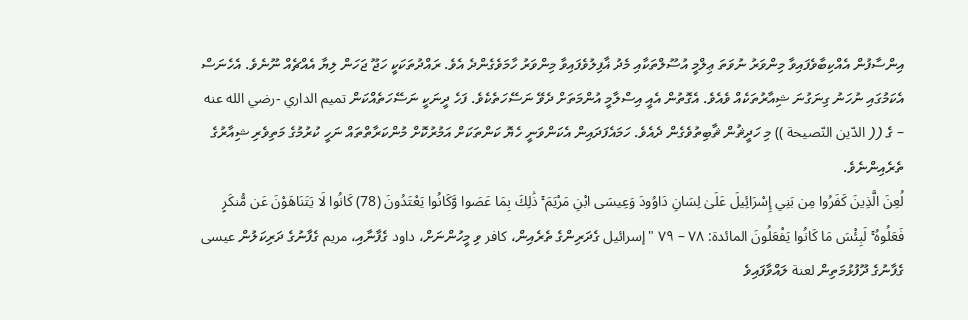އިންސާފުން އެއްކިބާވެފައިވާ މިންވަރު ނުވަތަ ޢިލްމީ އުސޫލްތަކާއި މެދު ޣާފިލުވެފައިވާ މިންވަރު ހާމަވެގެންދެ އެވެ. ރައްދުތަކަކީ ހަޖޫ ޖަހަން ލިޔާ އެއްޗެއް ނޫނެވެ. އެހެނަސް އެކަމުގައި ނުހަނު ގިނަގުނަ ޝިއާރުތަކެއް ވެއެވެ. އެގޮތުން އެއީ އިސްލާމީ އުންމަތަށް ދެވޭ ނަސޭހަތެކެވެ. ފަހެ ދީނަކީ ނަސޭހަތެއްކަން تميم الداري -رضي الله عنه – ގެ (( الدّين النّصيحة )) މި ހަދީޘުން ޘާބިތުވެގެން ދެއެވެ. ހަމައެފަދައިން އެކަންވަނީ ހެޔޮ ކަންތަކަށް އަމުރުކޮށް މުންކަރާތްތައް ނަހީ ކުރުމުގެ މަތިވެރި ޝިއާރުގެ ތެރެއިންނެވެ.
لُعِنَ الَّذِينَ كَفَرُوا مِن بَنِي إِسْرَائِيلَ عَلَىٰ لِسَانِ دَاوُودَ وَعِيسَى ابْنِ مَرْيَمَ ۚ ذَٰلِكَ بِمَا عَصَوا وَّكَانُوا يَعْتَدُونَ (78) كَانُوا لَا يَتَنَاهَوْنَ عَن مُّنكَرٍ فَعَلُوهُ ۚ لَبِئْسَ مَا كَانُوا يَفْعَلُونَ المائدة: ٧٨ – ٧٩ "إسرائيل ގެދަރިންގެ ތެރެއިން، كافر ވި މީހުންނަށް، داود ގެފާނާއި، مريم ގެފާނުގެ ދަރިކަލުން عيسى ގެފާނުގެ ދޫފުޅުމަތިން لعنة ލައްވާފައިވެ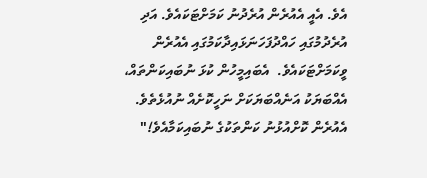އެވެ. އެއީ އެއުރެން އުރެދުނު ކަމަށްޓަކައެވެ. އަދި އުރެދުމުގައި ހައްދުފަހަނަޅައިދާކަމުގައި އެއުރެން ވީކަމަށްޓަކައެވެ.  އެބައިމީހުން ކުޅަ ނުބައިކަންތައް، އެއްބަޔަކު އަނެއްބަޔަކަށް ނަހީކޮށެއް ނުއުޅެތެވެ. އެއުރެން ކޮށްއުޅުނު ކަންތަކުގެ ނުބައިކަމާއެވެ!"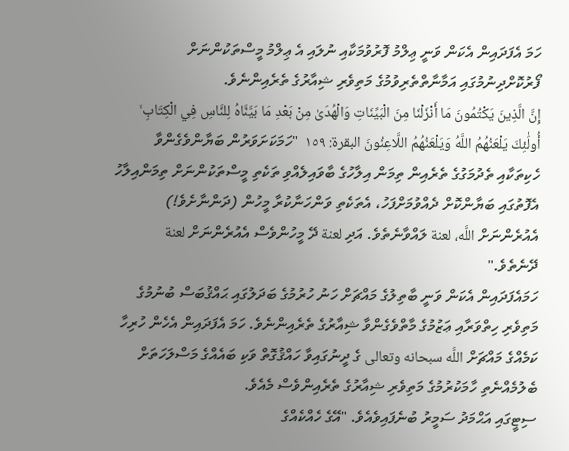ހަމަ އެފަދައިން އެކަން ވަނީ ޢިލްމު ފޮރުވުމަކާއި ނުލައި އެ ޢިލްމު މީސްތަކުންނަށް ފޯރުކޮށްދިނުމުގައި އަމާނާތްތެރިވުމުގެ މަތިވެރި ޝިއާރުގެ ތެރެއިންނެވެ.
إِنَّ الَّذِينَ يَكْتُمُونَ مَا أَنْزَلْنَا مِنَ الْبَيِّنَاتِ وَالْهُدَىٰ مِنْ بَعْدِ مَا بَيَّنَّاهُ لِلنَّاسِ فِي الْكِتَابِ ۙ أُولَٰئِكَ يَلْعَنُهُمُ اللَّهُ وَيَلْعَنُهُمُ اللَّاعِنُونَ البقرة: ١٥٩  "ހަމަކަށަވަރުން ބަޔާންވެގެންވާ ހެކިތަކާއި ތެދުމަގުގެ ތެރެއިން ތިމަން އިލާހުގެ ބާވައިލެއްވި ތަކެތި މީސްތަކުންނަށް ތިމަންއިލާހު އެފޮތުގައި ބަޔާންކޮށް ދެއްވުމަށްފަހު، އެތަކެތި ވަންހަނާކުރާ މީހުން (ދަންނާށެވެ!) އެއުރެންނަށް اللَّه، لعنة ލައްވާނެތެވެ. އަދި لعنة ދޭ މީހުންވެސް އެއުރެންނަށް لعنة ދޭނެތެވެ."
ހަމައެފަދައިން އެކަން ވަނީ ބާތިލުގެ މައްޗަށް ހަނު ހުރުމުގެ ބަދަލުގައި ޙައްޤުބަސް ބުނުމުގެ މަތިވެރި ހިތްވަރާއި ޢަޒުމުގެ މާތްވެގެންވާ ޝިއާރުގެ ތެރެއިންނެވެ. ހަމަ އެފަދައިން އެހެން ހުރިހާ ކަމެއްގެ މައްޗަށް اللَّه سبحانه وتعالى ގެ ދީނުގައިވާ ހައްޤުގޮތް ވަކި ބައެއްގެ މަސްލަހަތަށް ބެލުމެއްނެތި ހާމަކުރުމުގެ މަތިވެރި ޝިއާރުގެ ތެރެއިންވެސް މެއެވެ.
ސިޓީގައި އަޙްމަދު ސަމީރު ބުނެފައިވެއެވެ. "އޭގެ ހެއްކެއްގެ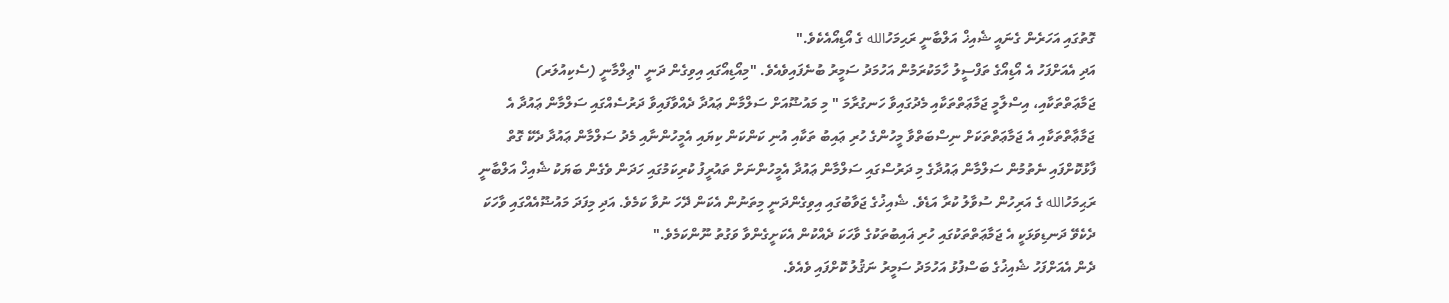ގޮތުގައި އަހަރެން ގެނައީ ޝެއިޚް އަލްބާނީ ރަޙިމަހުالله ގެ އޯޑިއޯއެކެވެ."
އަދި އެއަށްފަހު އެ އޯޑިއޯގެ ތަފްސީލު ހާމަކުރަމުން އަހުމަދު ސަމީރު ބުނެފައިވެއެވެ. "މިއޯޑިއޯގައި އިވިގެން ދަނީ "ޢިލްމާނީ (ސެކިއުލަރ) ޖަމާޢަތްތަކާއި، އިސްލާމީ ޖަމާޢަތްތަކާއި މެދުގައިވާ ހަނގުރާމަ " މި މައުޟޫއަށް ސަލްމާން ޢައުދާ ދެއްވާފައިވާ ދަރުސެއްގައި ސަލްމާން ޢައުދާ އެ ޖަމާޢާތްތަކާއި އެ ޖަމާޢަތްތަކަށް ނިސްބަތްވާ މީހުންގެ ހުރި ޢައިބު ތަކާއި އުނި ކަންކަން ކިޔައި އެމީހުންނާއި މެދު ސަލްމާން ޢައުދާ ދެކޭ ގޮތް ފާޅުކޮށްފައި ނެތުމުން ސަލްމާން ޢައުދާގެ މި ދަރުސްގައި ސަލްމާން ޢައުދާ އެމީހުންނަށް ތައުރީފު ކުރިކަމުގައި ހަދަން ވެގެން ބަޔަކު ޝެއިޚް އަލްބާނީ ރަޙިމަހުالله ގެ އަރިހުން ސުވާލު ކުރާ އަޑެވެ. ޝެއިޚުގެ ޖަވާބުގައި އިވިގެންދަނީ މިތަނުން އެކަން ދޭހަ ނުވާ ކަމެވެ. އަދި މިފަދަ މައުޟޫއެއްގައި ވާހަކަ ދެކެވޭ ދަނޑިވަޅަކީ އެ ޖަމާޢަތްތަކުގައި ހުރި ޣައިބުތަކުގެ ވާހަކަ ދެއްކުން އެކަށީގެންވާ ވަގުތު ނޫންކަމެވެ."
ދެން އެއަށްފަހު ޝެއިޚުގެ ބަސްފުޅު އަހުމަދު ސަމީރު ނަޤުލު ކޮށްފައި ވެއެވެ.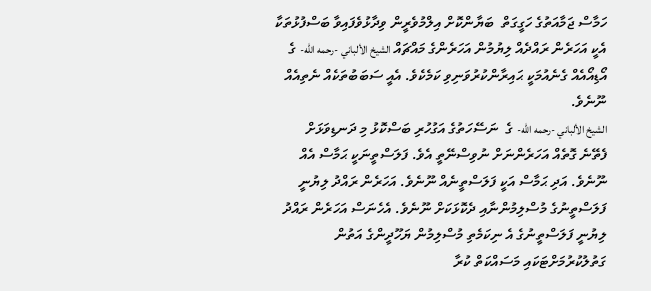ހަމާސް ޖަމާއަތުގެ ހަގީގަތް  ބަޔާންކޮށް އިލްމުވެރީން ވިދާޅުވެފައިވާ ބަސްފުޅުތަކާ އެކީ އަހަރެން ރައްދެއް ލިޔުމުން އަހަރެންގެ މައްޗައް الشيخ الألباني -رحمه الله-  ގެ  އޯޑިއޯއެއް ގެނެއުމަކީ ޙައިރާންކުރުވަނިވި ކަމެކެވެ. އެއީ ސަބަބުތަކެއް ނެތިއެއް ނޫނެވެ.
الشيخ الألباني -رحمه الله-  ގެ  ނަސޭހަތުގެ އަގުހުރި ބަސްކޮޅު މި ދަނޑިވަޅަށް ފެތޭނެ ގޮތެއް އަހަރެންނަށް ނުވިސްނޭތީ އެވެ. ފަލަސްތީނަކީ ޙަމާސް އެއް ނޫނެވެ. އަދި ޙަމާސް އަކީ ފަލަސްތީނެއް ނޫނެވެ. އަހަރެން ރައްދު ލިޔުނީ ފަލަސްތީނުގެ މުސްލިމުންނާއި ދެކޮޅަކަށް ނޫނެވެ. އެހެނަސް އަހަރެން ރައްދު ލިޔުނީ ފަލަސްތީނުގެ އެ ނިކަމެތި މުސްލިމުން ޔަހޫދީންގެ އަތުން ގަތުލުކުރުމަށްޓަކައި މަސައްކަތް ކުރާ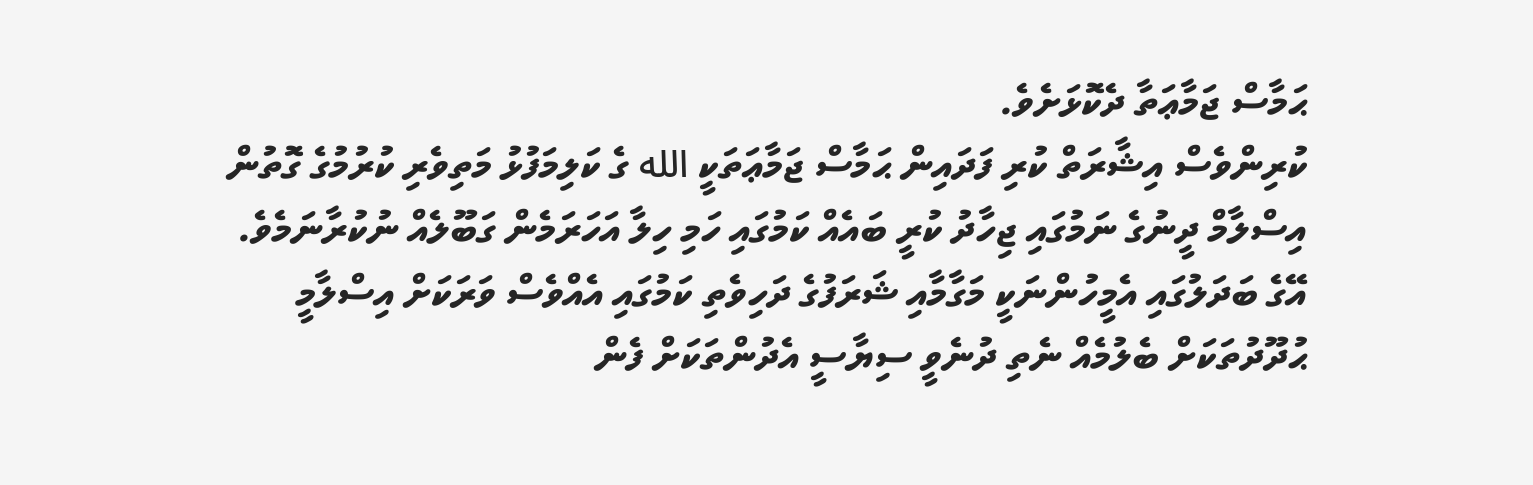ޙަމާސް ޖަމާޢަތާ ދެކޮޅަށެވެ.
ކުރިންވެސް އިޝާރަތް ކުރި ފަދައިން ޙަމާސް ޖަމާޢަތަކީ الله ގެ ކަލިމަފުޅު މަތިވެރި ކުރުމުގެ ގޮތުން އިސްލާމް ދީނުގެ ނަމުގައި ޖިހާދު ކުރީ ބައެއް ކަމުގައި ހަމި ހިލާ އަހަރަމެން ގަބޫލެއް ނުކުރާނަމެވެ. އޭގެ ބަދަލުގައި އެމީހުންނަކީ މަގާމާއި ޝަރަފުގެ ދަހިވެތި ކަމުގައި އެއްވެސް ވަރަކަށް އިސްލާމީ ޙުދޫދުތަކަށް ބެލުމެއް ނެތި ދުނެވީ ސިޔާސީ އެދުންތަކަށް ފެން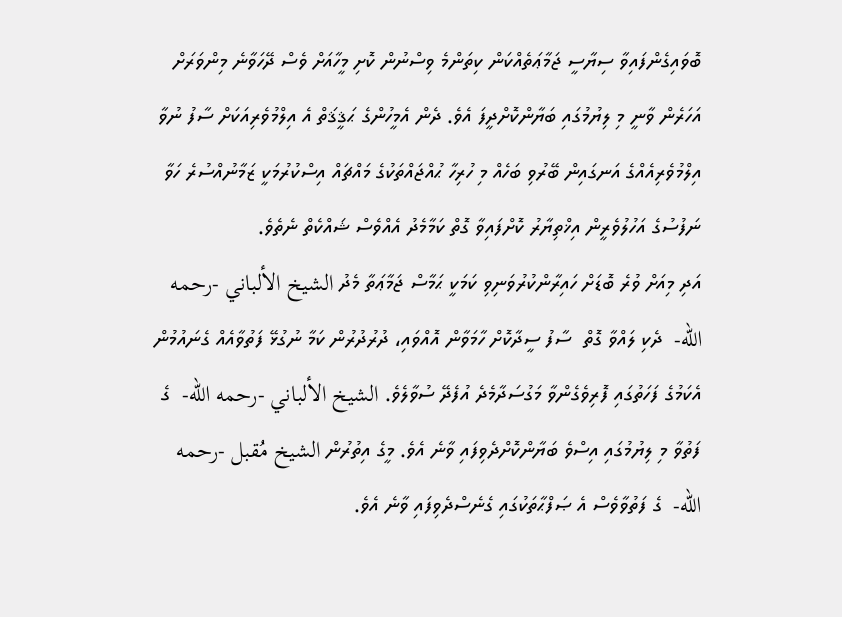ބޮވައިގެންފައިވާ ސިޔާސީ ޖަމާޢަތެއްކަން ކިތަންމެ ވިސްނުން ކޮށި މީހާއަށް ވެސް ދޭހަވާނެ މިންވަރަށް އަހަރެން ވާނީ މި ލިޔުމުގައި ބަޔާންކޮށްދީފަ އެވެ. ދެން އެމީހުންގެ ޙަޤީޤަތް އެ އިލްމުވެރިއަކަށް ސާފު ނުވާ އިލްމުވެރިއެއްގެ އަނގައިން ބޭރުވި ބަހެއް މި ހުރިހާ ޙުއްޖައްތަކުގެ މައްޗައް އިސްކުރުމަކީ ޒަމާނުއްސުރެ ހަވާ ނަފުސުގެ އަހުލުވެރީން އިޚްތިޔާރު ކޮށްފައިވާ ގޮތް ކަމާމެދު އެއްވެސް ޝައްކެތް ނެތެވެ.
އަދި މިއަށް ވުރެ ބޮޑަށް ހައިރާންކުރުވަނިވި ކަމަކީ ޙަމާސް ޖަމާޢަތާ މެދު الشيخ الألباني -رحمه الله-  ދެކި ލައްވާ ގޮތް  ސާފު ސީދާކޮށް ހާމަވާން އޮއްވައި، ދުރުދުރުން ކަމާ ނުގުޅޭ ފަތުވާއެއް ގެނައުމުން އެކަމުގެ ފަހަތުގައި ފޮރިވެގެންވާ މަގުސަދާމެދެ އުފެދޭ ސުވާލެވެ. الشيخ الألباني -رحمه الله-  ގެ ފަތުވާ މި ލިޔުމުގައި އިސްވެ ބަޔާންކޮށްދެވިފައި ވާނެ އެވެ. މީގެ އިތުރުން الشيخ مُقبل -رحمه الله-  ގެ ފަތުވާވެސް އެ ޞަފްޙާތަކުގައި ގެނެސްދެވިފައި ވާނެ އެވެ.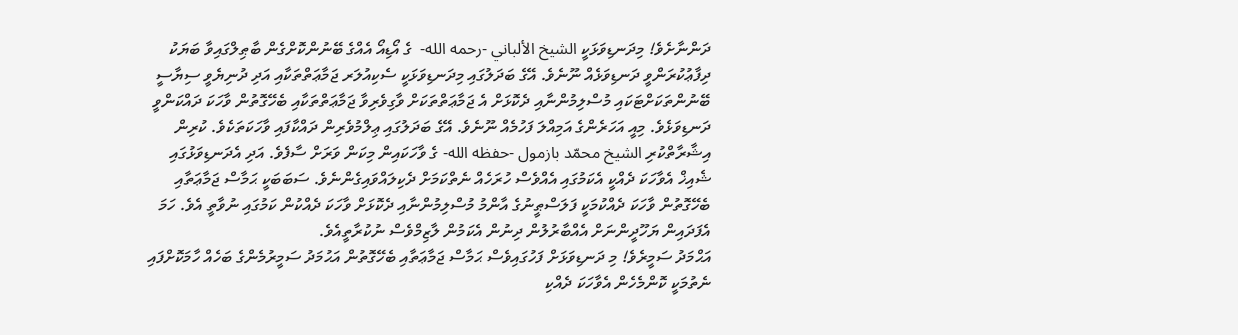ދަންނާށެވެ! މިދަނޑިވަޅަކީ الشيخ الألباني -رحمه الله-  ގެ އޯޑިއޯ އެއްގެ ބޭނުންކޮށްގެން ބާޠިލްގައިވާ ބަޔަކު ދިފާޢުކުރަންވީ ދަނޑިވަޅެއް ނޫނެވެ. އޭގެ ބަދަލުގައި މިދަނޑިވަޅަކީ ސެކިއުލަރ ޖަމާޢަތްތަކާއި އަދި ދުނިޔެވީ ސިޔާސީ ބޭނުންތަކަށްޓަކައި މުސްލިމުންނާއި ދެކޮޅަށް އެ ޖަމާޢަތްތަކަށް ވާގިވެރިވާ ޖަމާޢަތްތަކާއި ބެހޭގޮތުން ވާހަކަ ދައްކަންވީ ދަނޑިވަޅެވެ. މިއީ އަހަރެންގެ އަމިއްލަ ފަހުމެއް ނޫނެވެ. އޭގެ ބަދަލުގައި ޢިލްމުވެރިން ދައްކާފައި ވާހަކަތަކެވެ. ކުރިން އިޝާރާތްކުރި الشيخ محمّد بازمول -حفظه الله- ގެ ވާހަކައިން މިކަން ވަރަށް ސާފެވެ. އަދި އެދަނޑިވަޅުގައި ޝެއިޚް އެވާހަކަ ދެއްކީ އެކަމުގައި އެއްވެސް ހުރަހެއް ނެތްކަމަށް ދެކިލައްވައިގެންނެވެ. ސަބަބަކީ ޙަމާސް ޖަމާޢަތާއި ބެހޭގޮތުން ވާހަކަ ދެއްކުމަކީ ފަލަސްޠީނުގެ އާންމު މުސްލިމުންނާއި ދެކޮޅަށް ވާހަކަ ދެއްކުން ކަމުގައި ނުވާތީ އެވެ. ހަމަ އެފަދައިން ޔަހޫދީންނަށް އެއްބާރުލުން ދިނުން އެކަމުން ލާޒިމްވެސް ނުކުރާތީއެވެ.
އަޙްމަދު ސަމީރެވެ! މި ދަނޑިވަޅަށް ފަހުގައިވެސް ޙަމާސް ޖަމާޢަތާއި ބެހޭގޮތުން އަޙުމަދު ސަމީރުމެންގެ ބަހެއް ހާމަކޮށްފައި ނެތުމަކީ ކޮންމެހެން އެވާހަކަ ދެއްކި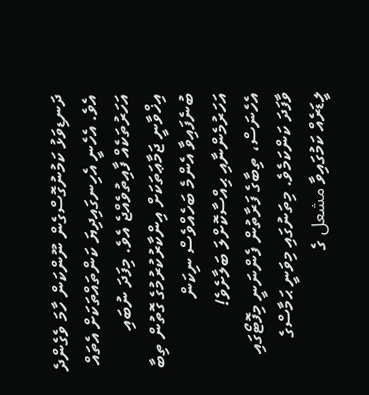ދަނޑިވަޅު ކަމުނުގޮސްގެން ނޫންކަން ހާމަ ވެގެންދެ އެވެ. އެހެނީ އެހިނގައިދިޔަ ކަންތައްތަކަށް އެތައް އަހަރުތަކެއް ފާއިތުވެއްޖެ އެވެ. މިފަދަ ނުބައި އިޚްވާނީ ޖަމާޢަތަކަށް އިންކާރުކުރުމުގެ ގޮތުން ތިބާ ބުނެފައިވާ އެންމެ ބަހެއްވެސް ނިކަން އަހަރުމެންނާއި ޙިއްސާކޮށްލަ ބަލާށެވެ!
އެހެނަސް، ތިބާގެ ފަރާތުން ފެންނަނީ މިފޮޓޯގައި ވާފަދަ ކަންކަމެވެ. މިތަނުގައި މިވަނީ ޙަމާސްގެ ލީޑަރެއް ކަމުގައިވާ مشعل ގެ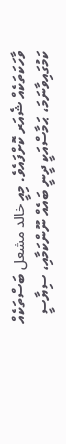ވާހަކަތަކެއް ޝެއަރ ކޮށްފައެވެ. މިއީ خالد مشعل ބަސްތަކެއް ކަމުގައިވާނަމަ، ޙަމާސްއަކީ ދީނީ ބައެއް ނޫންކަމާއި، ސިޔާސީ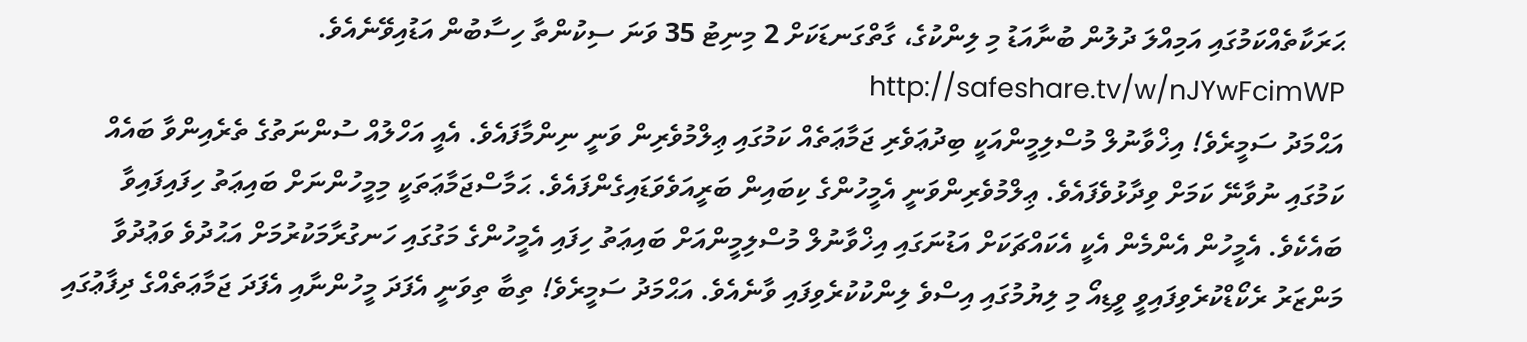ޙަރަކާތެއްކަމުގައި އަމިއްލަ ދުލުން ބުނާއަޑު މި ލިންކުގެ، ގާތްގަނޑަކަށް 2 މިނިޓު 35 ވަނަ ސިކުންތާ ހިސާބުން އަޑުއިވޭނެއެވެ. http://safeshare.tv/w/nJYwFcimWP
އަޙްމަދު ސަމީރެވެ! އިޚްވާނުލް މުސްލިމީންއަކީ ބިދުޢަވެރި ޖަމާޢަތެއް ކަމުގައި ޢިލްމުވެރިން ވަނީ ނިންމާފައެވެ. އެއީ އަހްލުއް ސުންނަތުގެ ތެރެއިންވާ ބައެއް ކަމުގައި ނުވާނޭ ކަމަށް ވިދާޅުވެފައެވެ. ޢިލްމުވެރިންވަނީ އެމީހުންގެ ކިބައިން ބަރީއަވެވަޑައިގެންފައެވެ. ޙަމާސްޖަމާޢަތަކީ މިމީހުންނަށް ބައިޢަތު ހިފައިފައިވާ ބައެކެވެ. އެމީހުން އެންމެން އެކީ އެކައްޗަކަށް އަޑުނަގައި އިޚްވާނުލް މުސްލިމީންއަށް ބައިޢަތު ހިފައި އެމީހުންގެ މަގުގައި ހަނގުރާމަކުރުމަށް އަޙުދުވެ ވަޢުދުވާ މަންޒަރު ރެކޯޑްކުރެވިފައިވީ ވީޑިއޯ މި ލިޔުމުގައި އިސްވެ ލިންކުކުރެވިފައި ވާނެއެވެ. އަޙްމަދު ސަމީރެވެ! ތިބާ ތިވަނީ އެފަދަ މީހުންނާއި އެފަދަ ޖަމާޢަތެއްގެ ދިފާޢުގައި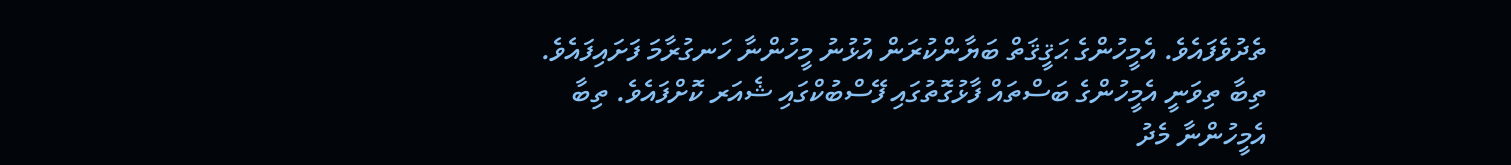ތެދުވެފައެވެ. އެމީހުންގެ ޙަޤީޤަތް ބަޔާންކުރަން އުޅުނު މީހުންނާ ހަނގުރާމަ ފަށައިފައެވެ. ތިބާ ތިވަނީ އެމީހުންގެ ބަސްތައް ފާޅުގޮތުގައި ފޭސްބުކްގައި ޝެއަރ ކޮށްފައެވެ. ތިބާ އެމީހުންނާ މެދު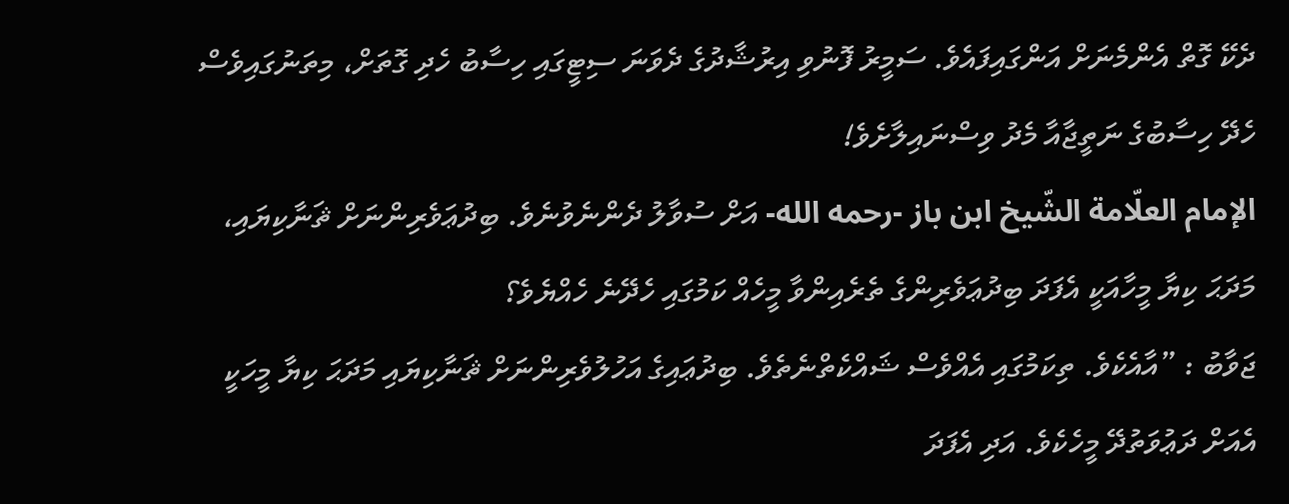ދެކޭ ގޮތް އެންމެނަށް އަންގައިފައެވެ. ސަމީރު ފޮނުވި އިރުޝާދުގެ ދެވަނަ ސިޓީގައި ހިސާބު ހެދި ގޮތަށް، މިތަނުގައިވެސް ހެދޭ ހިސާބުގެ ނަތީޖާއާ މެދު ވިސްނައިލާށެވެ!
الإمام العلّامة الشّيخ ابن باز -رحمه الله- އަށް ސުވާލު ދެންނެވުނެވެ. ބިދުޢަވެރިންނަށް ޘަނާކިޔައި، މަދަޙަ ކިޔާ މީހާއަކީ އެފަދަ ބިދުޢަވެރިންގެ ތެރެއިންވާ މީހެއް ކަމުގައި ހެދޭނެ ހެއްޔެވެ؟
ޖަވާބު : ”އާއެކެވެ. ތިކަމުގައި އެއްވެސް ޝައްކެތްނެތެވެ. ބިދުޢައިގެ އަހުލުވެރިންނަށް ޘަނާކިޔައި މަދަޙަ ކިޔާ މީހަކީ އެއަށް ދަޢުވަތުދޭ މީހެކެވެ. އަދި އެފަދަ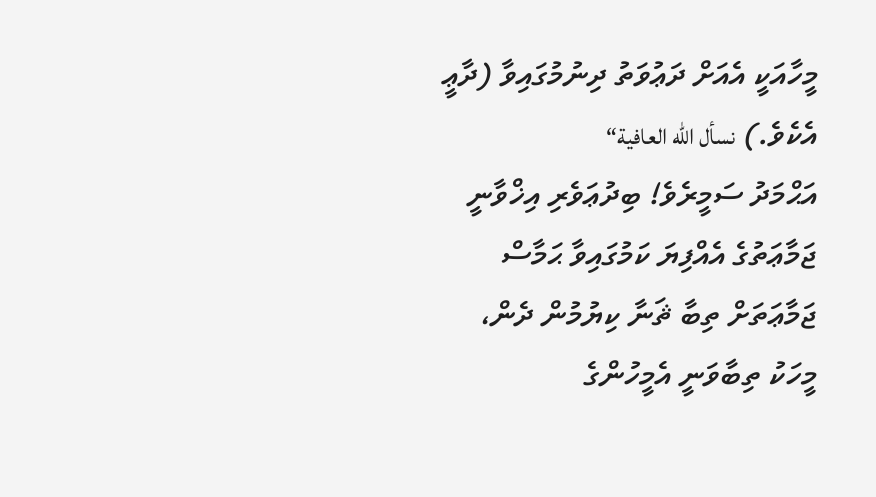މީހާއަކީ އެއަށް ދަޢުވަތު ދިނުމުގައިވާ (ދާޢީ އެކެވެ.) نسأل الله العافية“
އަޙްމަދު ސަމީރެވެ! ބިދުޢަވެރި އިޚްވާނީ ޖަމާޢަތުގެ އެއްފިޔަ ކަމުގައިވާ ޙަމާސް ޖަމާޢަތަށް ތިބާ ޘަނާ ކިޔުމުން ދެން، މީހަކު ތިބާވަނީ އެމީހުންގެ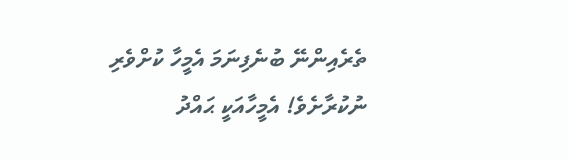ތެރެއިންނޭ ބުނެފިނަމަ އެމީހާ ކުށްވެރި ނުކުރާށެވެ! އެމީހާއަކީ ޙައްދު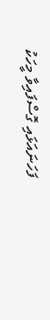ފަހަނައަޅައި ގޮސްފައިވާ މީހަކު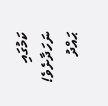ކަމުގައި ނަހަދާށެވެ! ޙައްދު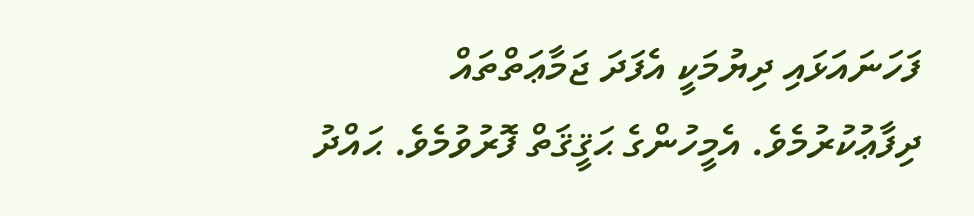ފަހަނައަޅައި ދިޔުމަކީ އެފަދަ ޖަމާޢަތްތައް ދިފާޢުކުރުމެވެ. އެމީހުންގެ ޙަޤީޤަތް ފޮރުވުމެވެ. ޙައްދު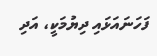ފަހަނައަޅައި ދިޔުމަކީ، އަދި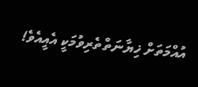އުއްމަތަށް ޚިޔާނަތްތެރިވުމަކީ އެއީއެވެ!